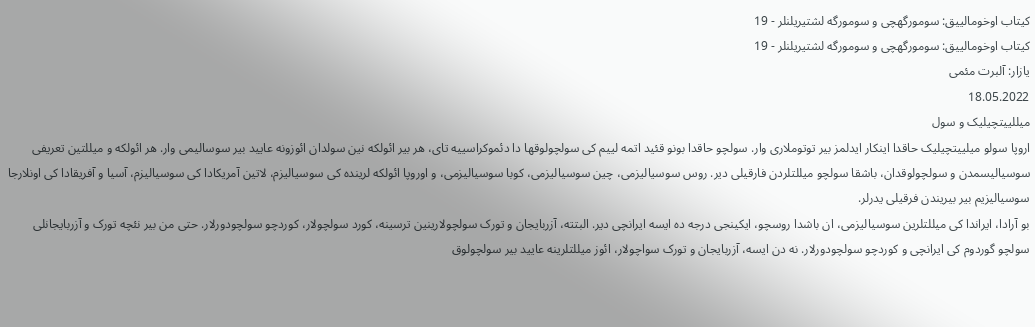کیتاب اوخومالییق: سومورگهچی و سومورگه لشتیریلنلر - 19
کیتاب اوخومالییق: سومورگهچی و سومورگه لشتیریلنلر - 19
یازار: آلبرت مئمی
18.05.2022
میللییتچیلیک و سول
اروپا سولو میلییتچیلیک حاقدا اینکار ایدلمز بیر توتوملاری وار. سولچو حاقدا بونو قئید اتمه لییم کی سولچولوقها دا دئموکراسییه تای، هر بیر ائولکه نین سولدان ائوزونه عایید بیر سوسالیمی وار. هر ائولکه و میللتین تعریفی سوسیالیسمدن و سولچولوقدان، باشقا سولچو میللتلردن فارقیلی دیر. روس سوسیالیزمی، چین سوسیالیزمی، کوبا سوسیالیزمی، و اوروپا ائولکه لرینده کی سوسیالیزم، لاتین آمریکادا کی سوسیالیزم، آسیا و آفریقادا کی اونلارجا سوسیالیزیم بیر بیریندن فرقیلی یدرلر.
بو آرادا، ایراندا کی میللتلرین سوسیالیزمی، ان باشدا روسچو، ایکینجی درجه ده ایسه ایرانچی دیر. البتته، آزربایجان و تورک سولچولارینین ترسینه، کورد سولچولار، کوردچو سولچودورلار. حتی من بیر نئچه تورک و آزربایجانلی سولچو گوردوم کی ایرانچی و کوردچو سولچودورلار. نه دن ایسه، آزربایجان و تورک سواچولار، ائوز میللتلرینه عایید بیر سولچولوق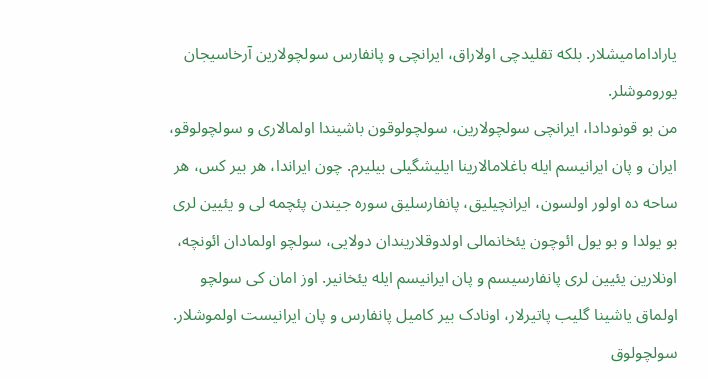یارادامامیشلار. بلکه تقلیدچی اولاراق، ایرانچی و پانفارس سولچولارین آرخاسیجان یوروموشلر.
من بو قونودادا، ایرانچی سولچولارین، سولچولوقون باشیندا اولمالاری و سولچولوقو، ایران و پان ایرانیسم ایله باغلامالارینا ایلیشگیلی بیلیرم. چون ایراندا، هر بیر کس، هر ساحه ده اولور اولسون، ایرانچیلیق، پانفارسلیق سوره جیندن پئچمه لی و یئیین لری بو یولدا و بو یول ائوچون یئخانمالی اولدوقلاریندان دولایی، سولچو اولمادان ائونچه، اونلارین یئیین لری پانفارسیسم و پان ایرانیسم ایله یئخانیر. اوز امان کی سولچو اولماق یاشینا گلیب پاتیرلار، اونادک بیر کامیل پانفارس و پان ایرانیست اولموشلار. سولچولوق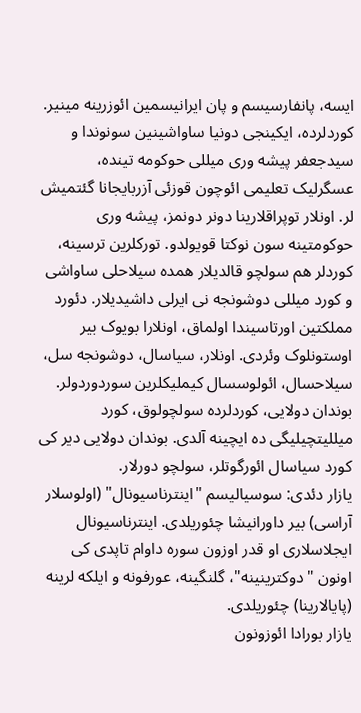ایسه، پانفارسیسم و پان ایرانیسمین ائوزرینه مینیر.
کوردلرده، ایکینجی دونیا ساواشینین سونوندا و سیدجعفر پیشه وری میللی حوکومه تینده، عسگرلیک تعلیمی ائوچون قوزئی آزربایجانا گئتمیش لر. اونلار توپراقلارینا دونر دونمز، پیشه وری حوکومتینه سون نوکتا قویولدو. تورکلرین ترسینه، کوردلر هم سولچو قالدیلار همده سیلاحلی ساواشی و کورد میللی دوشونجه نی ایرلی داشیدیلار. دئورد مملکتین اورتاسیندا اولماق، اونلارا بویوک بیر اوستونلوک وئردی. اونلار، سیاسال، دوشونجه سل، سیلاحسال، ائولوسسال کیملیکلرین سوردوردولر. بوندان دولایی، کوردلرده سولچولوق، کورد میللیتچیلیگی ده ایچینه آلدی. بوندان دولایی دیر کی کورد سیاسال ائورگوتلر، سولچو دورلار.
یازار دئدی: سوسیالیسم "اینترناسیونال" (اولوسلار آراسی) بیر داورانیشا چئوریلدی. اینترناسیونال ایجلاسلاری او قدر اوزون سوره داوام تاپدی کی اونون "دوکترینینه"، گلنگینه، عورفونه و ایلکه لرینه (پایالارینا) چئوریلدی.
یازار بورادا ائوزونون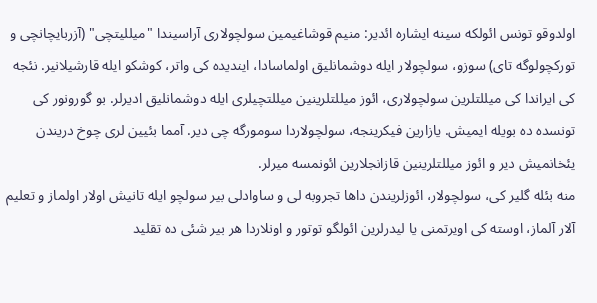اولدوقو تونس ائولکه سینه ایشاره ائدیر: منیم قوشاغیمین سولچولاری آراسیندا "میللیتچی" (آزربایچانچی و تورکچولوگه تای) سوزو، سولچولار ایله دوشمانلیق اولماسادا، ایندیده کی واتر، کوشکو ایله قارشیلانیر. نئجه کی ایراندا کی میللتلرین سولچولاری، ائوز میللتلرینین میللتچیلری ایله دوشمانلیق ادیرلر. بو گورونور کی تونسده ده بویله ایمیش. یازارین فیکرینجه، سولچولاردا سومورگه چی دیر. آمما بئیین لری چوخ دریندن یئخانمیش دیر و ائوز میللتلرینین قازانجلارین ائونمسه میرلر.
منه بئله گلیر کی، سولچولار، ائوزلریندن داها تجروبه لی و ساوادلی بیر سولچو ایله تانیش اولار اولماز و تعلیم آلار آلماز، اوسته کی اویرتمنی یا لیدرلرین ائولگو توتور و اونلاردا هر بیر شئی ده تقلید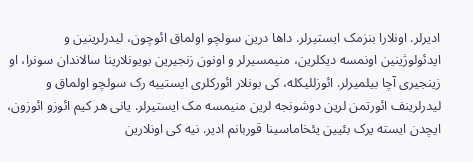ادیرلر. اونلارا بنزمک ایستیرلر. داها درین سولچو اولماق ائوچون، لیدرلرینین و ایدئولوژینین اونمسه دیکلرین، منیمسیرلر و اونون زنجیرین بویونلارینا سالاندان سونرا، او زینجیری آچا بیلمیرلر. ائوزللیکله، کی بونلار ائورکلری ایستییه رک سولچو اولماق و لیدرلرینف ائورتمن لرین دوشونجه لرین منیمسه مک ایستیرلر. یانی هر کیم ائوزو ائوزون، ایچدن ایسته یرک بئیین یئخاماسینا قوربانم ادیر. نیه کی اونلارین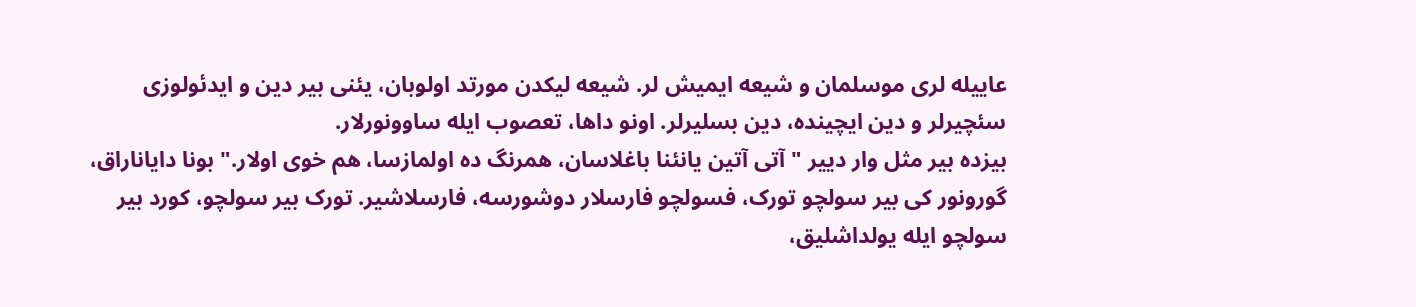عاییله لری موسلمان و شیعه ایمیش لر. شیعه لیکدن مورتد اولوبان، یئنی بیر دین و ایدئولوزی سئچیرلر و دین ایچینده، دین بسلیرلر. اونو داها، تعصوب ایله ساوونورلار.
بیزده بیر مثل وار دییر "آتی آتین یانئنا باغلاسان، همرنگ ده اولمازسا، هم خوی اولار." بونا دایاناراق، گورونور کی بیر سولچو تورک، فسولچو فارسلار دوشورسه، فارسلاشیر. تورک بیر سولچو، کورد بیر سولچو ایله یولداشلیق،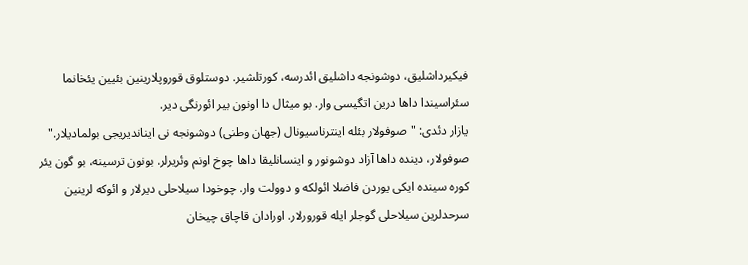فیکیرداشلیق، دوشونجه داشلیق ائدرسه، کورتلشیر. دوستلوق قوروپلارینین بئیین یئخانما سئراسیندا داها درین اتگیسی وار. بو میثال دا اونون بیر ائورنگی دیر.
یازار دئدی: "صوفولار بئله اینترناسیونال (جهان وطنی) دوشونجه نی ایناندیریجی بولمادیلار." صوفولار، دینده داها آزاد دوشونور و اینسانلیقا داها چوخ اونم وئریرلر. بونون ترسینه، بو گون یئر کوره سینده ایکی یوردن فاضلا ائولکه و دوولت وار. چوخودا سیلاحلی دیرلار و ائوکه لرینین سرحدلرین سیلاحلی گوجلر ایله قورورلار. اورادان قاچاق چیخان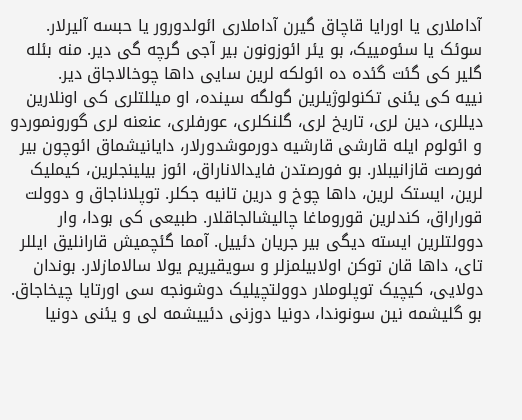آداملاری یا اورایا قاچاق گیرن آداملاری ائولدورور یا حبسه آلیرلار. سوئک یا سئومییک، بو یئر ائوزونون بیر آجی گرچه گی دیر. منه بئله گلیر کی گئت گئده ده ائولکه لرین سایی داها چوخالاجاق دیر.
نییه کی یئنی تکنولوژیلرین گولگه سینده، او میللتلری کی اونلارین دیللری، دین لری، تاریخ لری، گلنکلری، عورفلری، عنعنه لری گورونموردو و ائولوم ایله قارشی قارشیه دورموشدورلار، دایانیشماق ائوچون بیر فورصت قازانیبلار. بو فورصتدن فایدالاناراق، ائوز بیلینجلرین، کیملیک لرین، ایستک لرین، داها چوخ و درین تانیه جکلر. توپلاناجاق و دوولت قوراراق، کندلرین قوروماغا چالیشالجاقلار. طبیعی کی بودا، وار دوولتلرین ایسته دیگی بیر جریان دئییل. آمما گئچمیش قارانلیق ایللر تای، داها قان توکن اولابیلمزلر و سویقیریم یولا سالامازلار. بوندان دولایی، کیچیک توپلوملار دوولتچیلیک دوشونجه سی اورتایا چیخاجاق. بو گلیشمه نین سونوندا، دونیا دوزنی دئییشمه لی و یئنی دونیا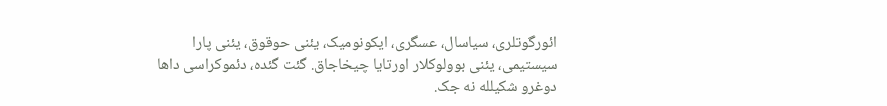ائورگوتلری، سیاسال، عسگری، ایکونومیک، یئنی حوقوق، یئنی پارا سیستیمی، یئنی بوولوکلار اورتایا چیخاجاق. گئت گئده، دئموکراسی داها دوغرو شکیلله نه جک.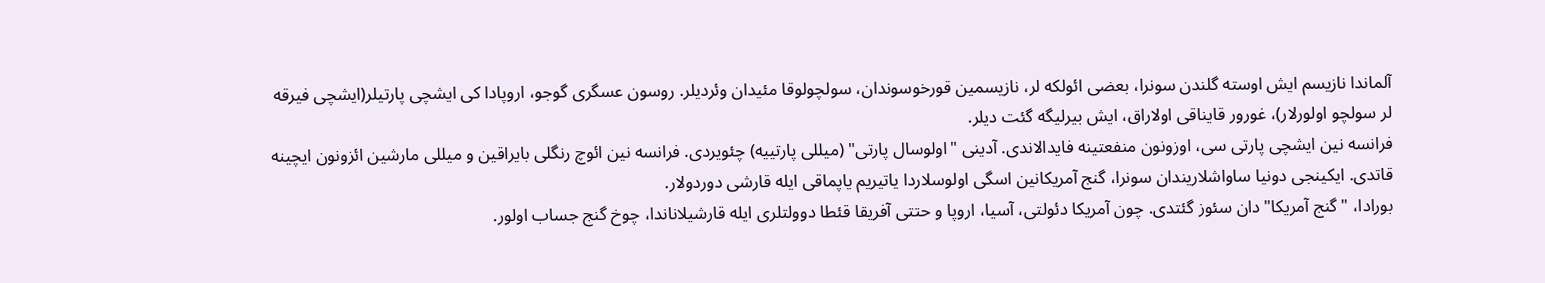آلماندا نازیسم ایش اوسته گلندن سونرا، بعضی ائولکه لر، نازیسمین قورخوسوندان، سولچولوقا مئیدان وئردیلر. روسون عسگری گوجو، اروپادا کی ایشچی پارتیلر(ایشچی فیرقه لر سولچو اولورلار)، غورور قایناقی اولاراق، ایش بیرلیگه گئت دیلر.
فرانسه نین ایشچی پارتی سی، اوزونون منفعتینه فایدالاندی. آدینی "اولوسال پارتی" (میللی پارتییه) چئویردی. فرانسه نین ائوچ رنگلی بایراقین و میللی مارشین ائزونون ایچینه قاتدی. ایکینجی دونیا ساواشلاریندان سونرا، گنج آمریکانین اسگی اولوسلاردا یاتیریم یاپماقی ایله قارشی دوردولار.
بورادا، "گنج آمریکا"دان سئوز گئتدی. چون آمریکا دئولتی، آسیا، اروپا و حتتی آفریقا قئطا دوولتلری ایله قارشیلاناندا، چوخ گنج جساب اولور.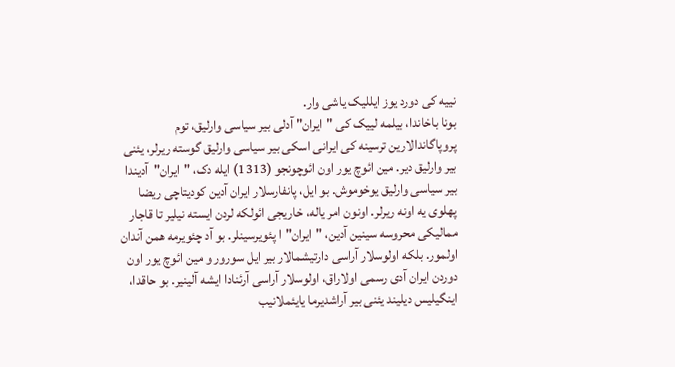نییه کی دورد یوز ایللیک یاشی وار.
بونا باخاندا، بیلمه لییک کی "ایران" آدلی بیر سیاسی وارلیق، توم پروپاگاندالارین ترسینه کی ایرانی اسکی بیر سیاسی وارلیق گوسته ریرلر، یئنی بیر وارلیق دیر. مين ائوچ یور اون ائوچونجو (1313) ایله دک، "ایران"آدیندا بیر سیاسی وارلیق یوخوموش. بو ایل، پانفارسلار ایران آدین کودیتاچی ریضا پهلوی یه اونه ریرلر. اونون امر یاله، خاریجی ائولکه لردن ایسته نیلیر تا قاجار ممالیکی محروسه سینین آدین، "ایران"ا پئویرسینلر. بو آد چئویرمه همن آندان اولمور. بلکه اولوسلار آراسی دارتیشمالار بیر ایل سورور و مین ائوچ یور اون دوردن ایران آدی رسمی اولاراق، اولوسلار آراسی آرئنادا ایشه آلینیر. بو حاقدا، اینگیلیس دیلیند یئنی بیر آراشدیرما یایئملانیب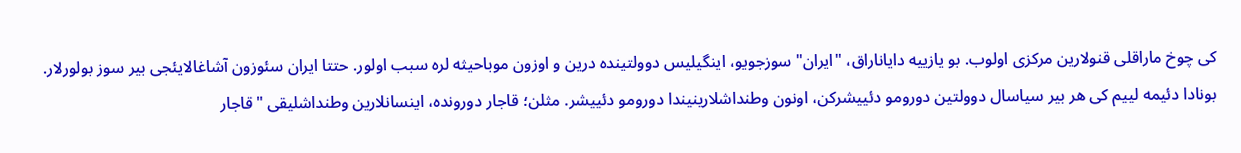کی چوخ ماراقلی قنولارین مرکزی اولوب. بو یازییه دایاناراق، "ایران" سوزجویو، اینگیلیس دوولتینده درین و اوزون موباحیثه لره سبب اولور. حتتا ایران سئوزون آشاغالایئجی بیر سوز بولورلار.
بونادا دئیمه لییم کی هر بیر سیاسال دوولتین دورومو دئییشرکن، اونون وطنداشلارینیندا دورومو دئییشر. مثلن؛ قاجار دورونده، اینسانلارین وطنداشلیقی "قاجار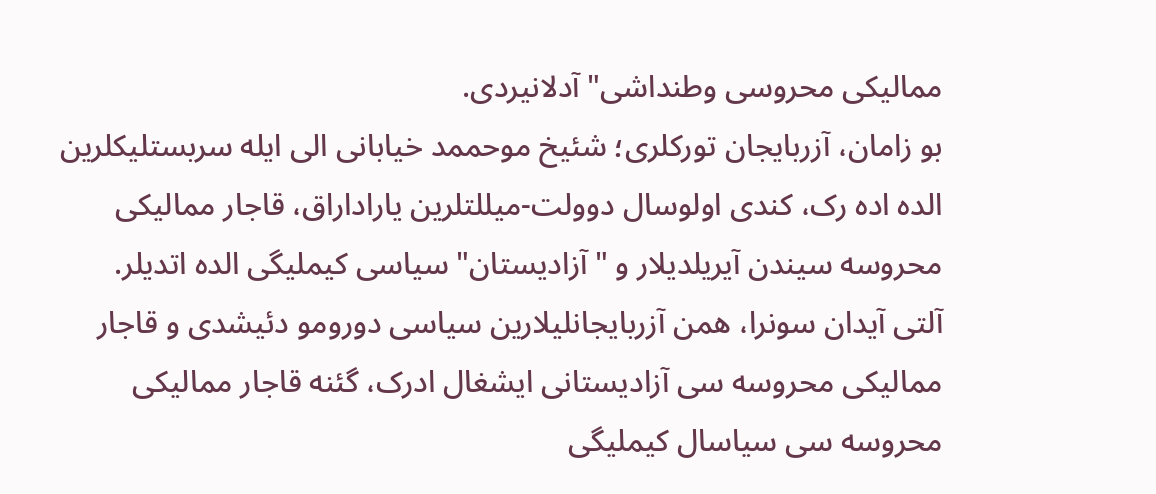ممالیکی محروسی وطنداشی" آدلانیردی.
بو زامان، آزربایجان تورکلری؛ شئیخ موحممد خیابانی الی ایله سربستلیکلرین الده اده رک، کندی اولوسال دوولت-میللتلرین یاراداراق، قاجار ممالیکی محروسه سیندن آیریلدیلار و "آزادیستان" سیاسی کیملیگی الده اتدیلر.
آلتی آیدان سونرا، همن آزربایجانلیلارین سیاسی دورومو دئیشدی و قاجار ممالیکی محروسه سی آزادیستانی ایشغال ادرک، گئنه قاجار ممالیکی محروسه سی سیاسال کیملیگی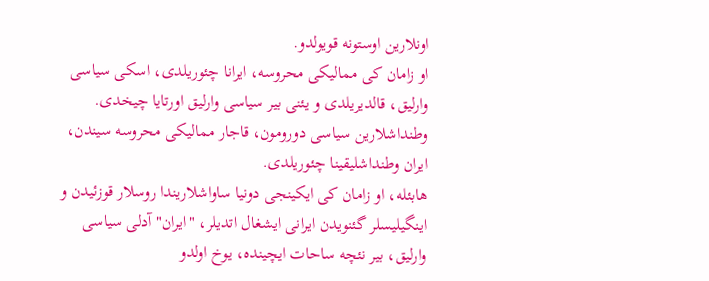اونلارین اوستونه قویولدو.
او زامان کی ممالیکی محروسه، ایرانا چئوریلدی، اسکی سیاسی وارلیق، قالدیریلدی و یئنی بیر سیاسی وارلیق اورتایا چیخدی. وطنداشلارین سیاسی دورومون، قاجار ممالیکی محروسه سیندن، ایران وطنداشلیقینا چئوریلدی.
هابئله، او زامان کی ایکینجی دونیا ساواشلاریندا روسلار قوزئیدن و اینگیلیسلر گئنویدن ایرانی ایشغال اتدیلر، "ایران" آدلی سیاسی وارلیق، بیر نئچه ساحات ایچینده، یوخ اولدو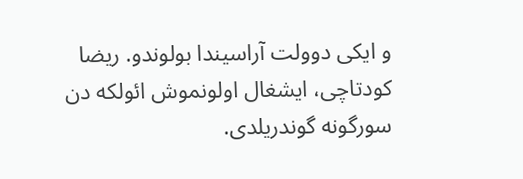و ایکی دوولت آراسیندا بولوندو. ریضا کودتاچی، ایشغال اولونموش ائولکه دن سورگونه گوندریلدی.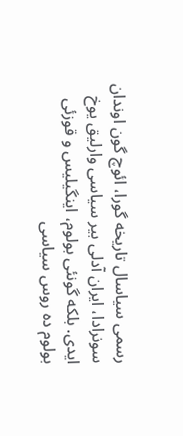رسمی سیاسال تاریخه گورا، ائوچ گون اوندان سونرادا، ایران آدلی بیر سیاسی وارلیق یوخ ایدی. بلکه گونئی بولوم، اینگیلیس و قوزئی بولوم ده روس سیاسی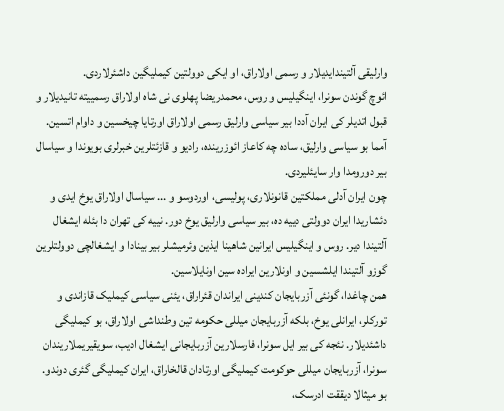وارلیقی آلتیندایدیلار و رسمی اولاراق، او ایکی دوولتین کیملیگین داشئرلاردی.
ائوچ گوندن سونرا، اینگیلیس و روس، محمدریضا پهلوی نی شاه اولاراق رسمییته تانیدیلار و قبول اتدیلر کی ایران آددا بیر سیاسی وارلیق رسمی اولاراق اورتایا چیخسین و داوام اتسین. آمما بو سیاسی وارلیق، ساده چه کاعاز ائوزرینده، رادیو و قازئتلرین خبرلری بویوندا و سیاسال بیر دورومدا وار سایئلیردی.
چون ایران آدلی مملکتین قانونلاری، پولیسی، اوردوسو و ... سیاسال اولاراق یوخ ایدی و دئشاریدا ایران دوولتی دییه ده، بیر سیاسی وارلیق یوخ دور. نییه کی تهران دا بئله ایشغال آلتیندا دیر. روس و اینگیلیس ایرانین شاهینا ایذین وئرمیشلر بیر بینادا و ایشغالچی دوولتلرین گوزو آلتیندا ایلشسین و اونلارین ایراده سین اونایلاسین.
همن چاغدا، گونئی آزربایجان کندینی ایراندان قئراراق، یئنی سیاسی کیملیک قازاندی و تورکلر، ایرانلی یوخ، بلکه آزربایجان میللی حکومه تین وطنداشی اولاراق، بو کیملیگی داشئدیلار. نئجه کی بیر ایل سونرا، فارسلارین آزربایجانی ایشغال ادیب، سویقیریملاریندان سونرا، آزربایجان میللی حوکومت کیملیگی اورتادان قالخاراق، ایران کیملیگی گئری دوندو.
بو میثالا دیققت ادرسک،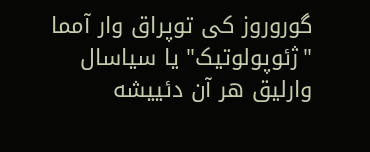گوروروز کی توپراق وار آمما "ژئوپولوتیک" یا سیاسال وارلیق هر آن دئییشه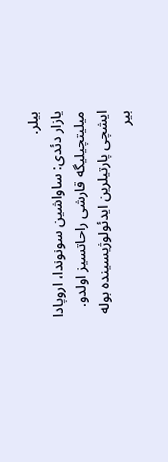بیلر.
یازار دئدی: ساواشین سونوندا، اروپادا میلیتچیلیگه قارشی راحاتسیز اولدو. ایشچی پارتیلرین ایدئولوژیسینده بوله بیر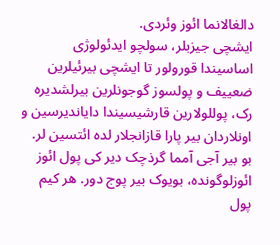دالغالانما ائوز وئردی.
ایشچی جیزبلر، سولچو ایدئولوژی اساسیندا قورولور تا ایشچی بیرئیلرین ضعییف و پولسوز گوجونلرین بیرلشدیره رک، پوللولارین قارشیسیندا دایاندیرسین و اونلاردان بیر پارا قازانجلار لده ائتسین لر.
بو بیر آجی آمما گرذچک دیر کی پول ائوز ائوزلوگونده، بویوک بیر پوج دور. هر کیم پول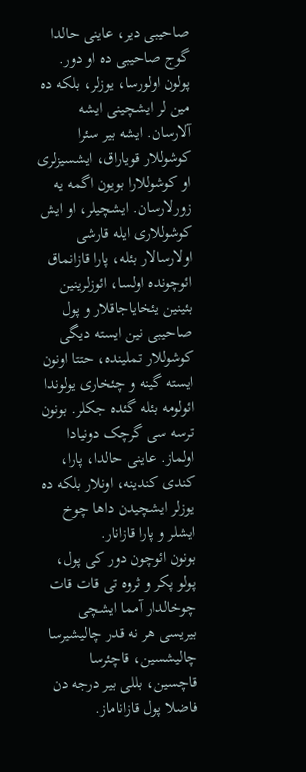صاحیبی دیر، عاینی حالدا گوج صاحیبی ده او دور. پولون اولورسا، یوزلر، بلکه ده مین لر ایشچینی ایشه آلارسان. ایشه بیر سئرا کوشوللار قویاراق، ایشسیزلری او کوشوللارا بویون اگمه یه زورلارسان. ایشچیلر، او ایش کوشوللاری ایله قارشی اولارسالار بئله، پارا قازانماق ائوچونده اولسا، ائوزلرینین بئینین یئخایاجاقلار و پول صاحیبی نین ایسته دیگی کوشوللار تملینده، حتتا اونون ایسته گینه و چئخاری یولوندا ائولومه بئله گئده جکلر. بونون ترسه سی گرچک دونیادا اولماز. عاینی حالدا، پارا، کندی کندینه، اونلار بلکه ده یوزلر ایشچیدن داها چوخ ایشلر و پارا قازانار.
بونون ائوچون دور کی پول، پولو پکر و ثروه تی قات قات چوخالدار آمما ایشچی بیریسی هر نه قدر چالیشیرسا چالیشسین، قاچئرسا قاچسین، بللی بیر درجه دن فاضلا پول قازاناماز.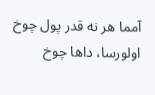آمما هر نه قدر پول چوخ اولورسا، داها چوخ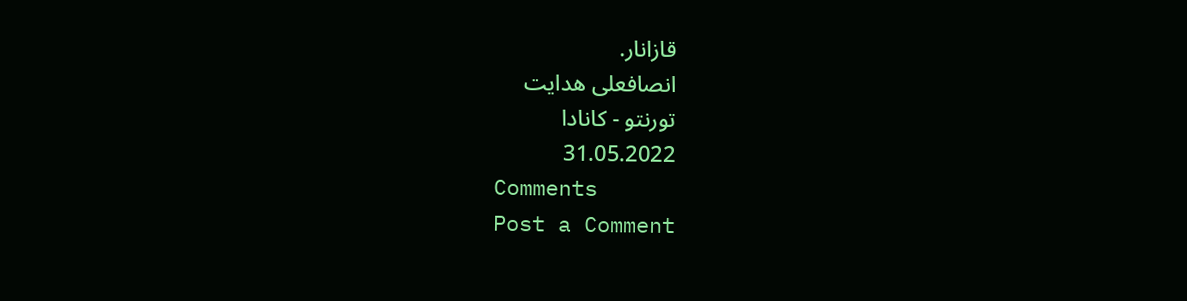قازانار.
انصافعلی هدایت
تورنتو - کانادا
31.05.2022
Comments
Post a Comment